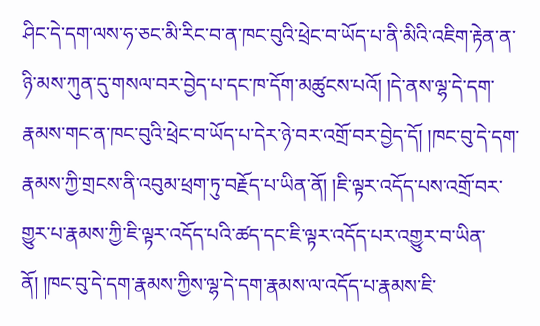ཤིང་དེ་དག་ལས་ཧ་ཅང་མི་རིང་བ་ན་ཁང་བུའི་ཕྲེང་བ་ཡོད་པ་ནི་མིའི་འཇིག་རྟེན་ན་ཉི་མས་ཀུན་དུ་གསལ་བར་བྱེད་པ་དང་ཁ་དོག་མཚུངས་པའོ། །དེ་ནས་ལྷ་དེ་དག་རྣམས་གང་ན་ཁང་བུའི་ཕྲེང་བ་ཡོད་པ་དེར་ཉེ་བར་འགྲོ་བར་བྱེད་དོ། །ཁང་བུ་དེ་དག་རྣམས་ཀྱི་གྲངས་ནི་འབུམ་ཕྲག་ཏུ་བརྗོད་པ་ཡིན་ནོ། །ཇི་ལྟར་འདོད་པས་འགྲོ་བར་གྱུར་པ་རྣམས་ཀྱི་ཇི་ལྟར་འདོད་པའི་ཚད་དང་ཇི་ལྟར་འདོད་པར་འགྱུར་བ་ཡིན་ནོ། །ཁང་བུ་དེ་དག་རྣམས་ཀྱིས་ལྷ་དེ་དག་རྣམས་ལ་འདོད་པ་རྣམས་ཇི་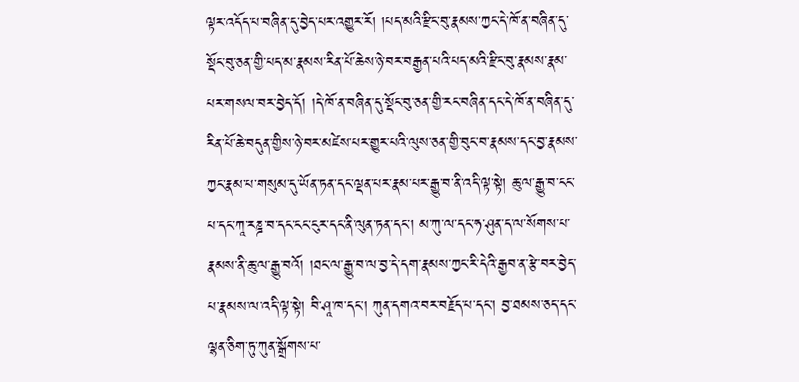ལྟར་འདོད་པ་བཞིན་དུ་བྱེད་པར་འགྱུར་རོ། །པད་མའི་རྫིང་བུ་རྣམས་ཀྱང་དེ་ཁོ་ན་བཞིན་དུ་སྡོང་བུ་ཅན་གྱི་པད་མ་རྣམས་རིན་པོ་ཆེས་ཉེ་བར་བརྒྱན་པའི་པད་མའི་རྫིང་བུ་རྣམས་རྣམ་པར་གསལ་བར་བྱེད་དོ། །དེ་ཁོ་ན་བཞིན་དུ་སྡོང་བུ་ཅན་གྱི་རང་བཞིན་དང་དེ་ཁོ་ན་བཞིན་དུ་རིན་པོ་ཆེ་བདུན་གྱིས་ཉེ་བར་མཛེས་པར་གྱུར་པའི་ལུས་ཅན་གྱི་བུང་བ་རྣམས་དང་བྱ་རྣམས་ཀྱང་རྣམ་པ་གསུམ་དུ་ཡོན་ཏན་དང་ལྡན་པར་རྣམ་པར་རྒྱུ་བ་ནི་འདི་ལྟ་སྟེ། ཆུ་ལ་རྒྱུ་བ་ངང་པ་དང་ཀཱ་རཎྜ་བ་དང་ངང་ངུར་དང་ནི་ལུན་ཏན་དང་། མ་ཀུ་ལ་དང་ཧ་ཤུན་ད་ལ་སོགས་པ་རྣམས་ནི་ཆུ་ལ་རྒྱུ་བའོ། །ཐང་ལ་རྒྱུ་བ་ལ་བྱ་དེ་དག་རྣམས་ཀྱང་རི་དེའི་རྒྱབ་ན་རྩེ་བར་བྱེད་པ་རྣམས་ལ་འདི་ལྟ་སྟེ། བི་ཤཱ་ཁ་དང་། ཀུན་དགའ་བར་བརྗོད་པ་དང་། བྱ་ཐམས་ཅད་དང་ལྷན་ཅིག་ཏུ་ཀུན་སྒྲོགས་པ་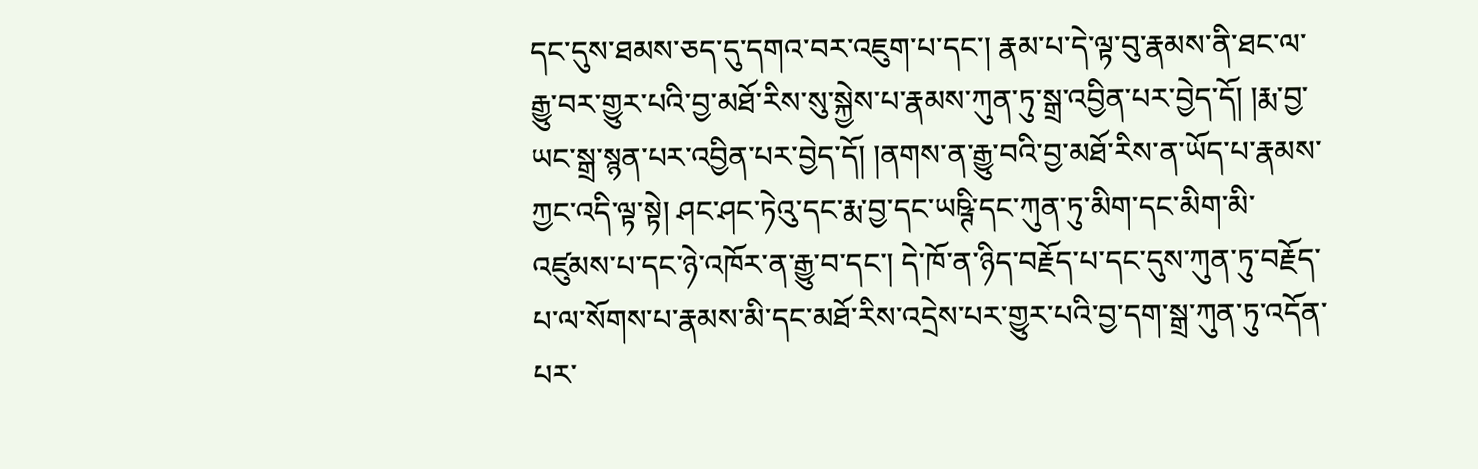དང་དུས་ཐམས་ཅད་དུ་དགའ་བར་འཇུག་པ་དང་། རྣམ་པ་དེ་ལྟ་བུ་རྣམས་ནི་ཐང་ལ་རྒྱུ་བར་གྱུར་པའི་བྱ་མཐོ་རིས་སུ་སྐྱེས་པ་རྣམས་ཀུན་ཏུ་སྒྲ་འབྱིན་པར་བྱེད་དོ། །རྨ་བྱ་ཡང་སྒྲ་སྙན་པར་འབྱིན་པར་བྱེད་དོ། །ནགས་ན་རྒྱུ་བའི་བྱ་མཐོ་རིས་ན་ཡོད་པ་རྣམས་ཀྱང་འདི་ལྟ་སྟེ། ཤང་ཤང་ཏེའུ་དང་རྨ་བྱ་དང་ཡཥྚི་དང་ཀུན་ཏུ་མིག་དང་མིག་མི་འཛུམས་པ་དང་ཉེ་འཁོར་ན་རྒྱུ་བ་དང་། དེ་ཁོ་ན་ཉིད་བརྗོད་པ་དང་དུས་ཀུན་ཏུ་བརྗོད་པ་ལ་སོགས་པ་རྣམས་མི་དང་མཐོ་རིས་འདྲེས་པར་གྱུར་པའི་བྱ་དག་སྒྲ་ཀུན་ཏུ་འདོན་པར་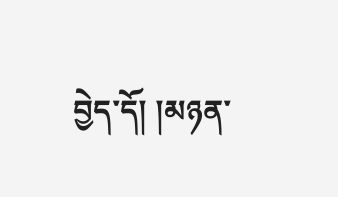བྱེད་དོ། །མཉན་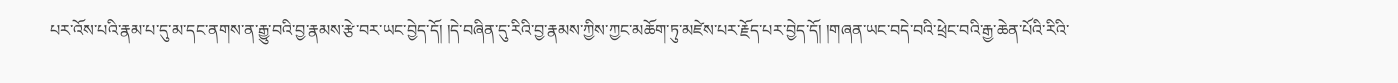པར་འོས་པའི་རྣམ་པ་དུ་མ་དང་ནགས་ན་རྒྱུ་བའི་བྱ་རྣམས་རྩེ་བར་ཡང་བྱེད་དོ། །དེ་བཞིན་དུ་རིའི་བྱ་རྣམས་ཀྱིས་ཀྱང་མཆོག་ཏུ་མཛེས་པར་རྗོད་པར་བྱེད་དོ། །གཞན་ཡང་བདེ་བའི་ཕྲེང་བའི་རྒྱ་ཆེན་པོའི་རིའི་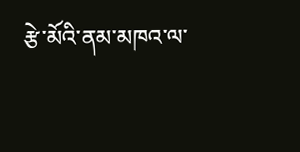རྩེ་མོའི་ནམ་མཁའ་ལ་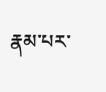རྣམ་པར་